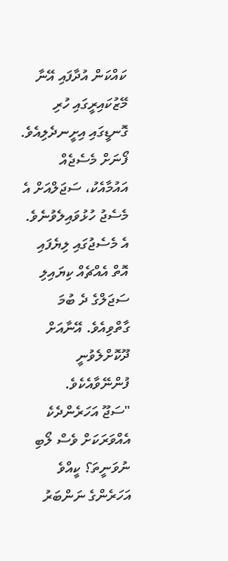ކައްކަން އުދާފައި އޭނާ މޭޒުކައިރީގައި ހުރި ގޮނޑީގައި އިށީނދެލިއެވެ. ފޯނަށް މެސެޖެއް އައުމާއެކު، ސަޖަލްއަށް އެ މެސެޖު ހުޅުވައިލެވުނެވެ. އެ މެސެޖުގައި ލިޔެފައި އޮތް އެއްޗެއް ކިޔައިލި ސަޖަލްގެ ދެ ބުމަ ގާތްވިއެވެ. އޭނާއަށް ދޫކޮށްލެވުނީ ފުންނޭވާއެކެވެ.
"ސަޖޫ އަހަރެންދެކެ އެއްވަރަކަށް ވެސް ލޯބި ނުވަނީތަ؟ ކީއްވެ އަހަރެންގެ ނަންބަރު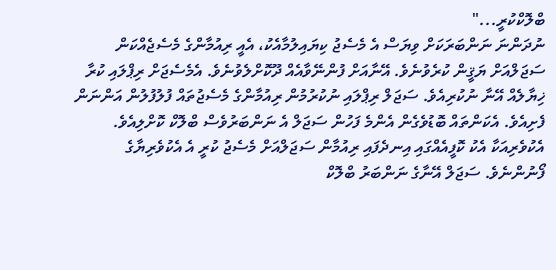ބްލޮކްކުރީ..."
ނުދަންނަ ނަންބަރަކަށް ވިޔަސް އެ މެސެޖު ކިޔައިލުމާއެކު، އެއީ ރިއުމާންގެ މެސެޖެއްކަން ސަޖަލްއަށް ޔަޤީން ކުރެވުނެވެ. އޭނާއަށް ފުންނޭވާއެއް ދޫކޮށްލެވުނެވެ. އެމެސެޖަށް ރިޕްލައި ކުރާ ޚިޔާލެއް އޭނާ ނުކުރިއެވެ. ސަޖަލް ރިޕްލައި ނުކުރުމުން ރިއުމާންގެ މެސެޖުތައް ފުލުފުލުން އަންނަން ފެށިއެވެ. އެކަންތައް ބޮޑުވެގެން އެންމެ ފަހުން ސަޖަލް އެ ނަންބަރުވެސް ބްލޮކް ކޮށްލިއެވެ.
އެކުވެރިއަކާ އެކު ކޮފީއެއްގައި އިނދެފައި ރިއުމާން ސަޖަލްއަށް މެސެޖު ކުރީ އެ އެކުވެރިޔާގެ ފޯނުންނެވެ. ސަޖަލް އޭނާގެ ނަންބަރު ބްލޮކް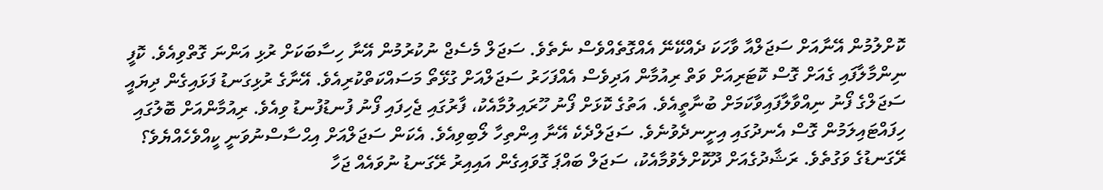ކޮށްލުމުން އޭނާއަށް ސަޖަލްއާ ވާހަކަ ދެއްކޭނޭ އެއްގޮތެއްވެސް ނެތެވެ. ސަޖަލް މެސެޖް ނުކުރުމުން އޭނާ ހިސާބަކަށް ރުޅި އަންނަ ގޮތްވިއެވެ. ކޮފީ ނިންމާލާފައި ގެއަށް ގޮސް ކޮޓަރިއަށް ވަތް ރިއުމާން އަދިވެސް އެއްފަހަރު ސަޖަލްއަށް ގުޅޭތޯ މަސައްކަތްކުރިއެވެ. އޭނާގެ ރުޅިގަނޑު ފަޅައިގެން ދިޔައީ ސަޖަލްގެ ފޯނު ނިއްވާލާފައިވާކަމަށް ބުނާތީއެވެ. އަތުގެ ކޮޅަށް ފޯނު ހޫރައިލުމާއެކު، ފާރުގައި ޖެހިފައި ފޯނު ފުނޑުފުނޑު ވިއެވެ. ރިއުމާންއަށް ބޮލުގައި ހިފައްޓައިލަމުން ގޮސް އެނދުގައި އިށީނދެވުނެވެ. ސަޖަލްދެކެ އޭނާ އިންތިހާ ލޯބިވިއެވެ. އެކަން ސަޖަލްއަށް އިޙްސާސްނުވަނީ ކީއްވެހެއްޔެވެ؟
ރޭގަނޑުގެ ވަގުތެވެ. ރަޝާދުގެއަށް ދޫކޮށްލެވުމާއެކު، ސަޖަލް ބައްޕަ ގޮވައިގެން އައިއިރު ރޭގަނޑު ނުވައެއް ޖަހާ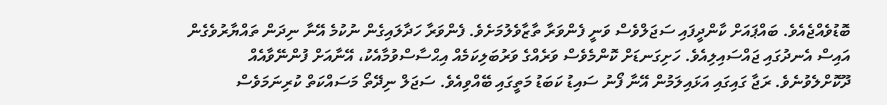ބޮޑުވެއްޖެއެވެ. ބައްޕައަށް ކާންދީފައި ސަޖަލްވެސް ވަނީ ފެންވަރާ ތާޒާވެލުމަށެވެ. ފެންވަރާ ހަދާލައިގެން ނުކުމެ އޭނާ ނިދަން ތައްޔާރުވެގެން އައިސް އެނދުގައި ޖައްސައިލިއެވެ. ހަށިގަނޑަށް ކޮންމެވެސް ވަރެއްގެ ވަރުބަލިކަމެއް އިޙްސާސްވުމާއެކު، އޭނާއަށް ފުންނޭވާއެއް ދޫކޮށްލެވުނެވެ. ރަޖާ ގައިގައި އަޅައިލަމުން އޭނާ ފޯނު ސައިޑު ކަބަޑު މަތީގައި ބޭއްވިއެވެ. ސަޖަލް ނިދޭތޯ މަސައްކަތް ކުރިނަމަވެސް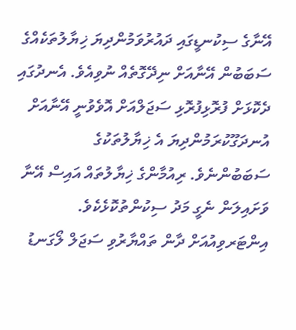އޭނާގެ ސިކުނޑީގައި ދައުރުވަމުންދިޔަ ޚިޔާލުތަކެއްގެ ސަބަބުން އޭނާއަށް ނިދޭގޮތެއް ނުވިއެވެ. އެނދުގައި ދެކޮޅަށް ފުރޮޅިފުރޮޅި ސަޖަލްއަށް އޮވެވުނީ އޭނާއަށް އުނދަގޫކުރަމުންދިޔަ އެ ޚިޔާލުތަކުގެ ސަބަބުންނެވެ. ރިއުމާންގެ ޚިޔާލުތައް އައިސް އޭނާ ވަށައިލަން ނެގީ މަދު ސިކުންތުކޮޅެކެވެ.
އިންޓަރވިއުއަށް ދާން ތައްޔާރުވި ސަޖަލް ލޯގަނޑު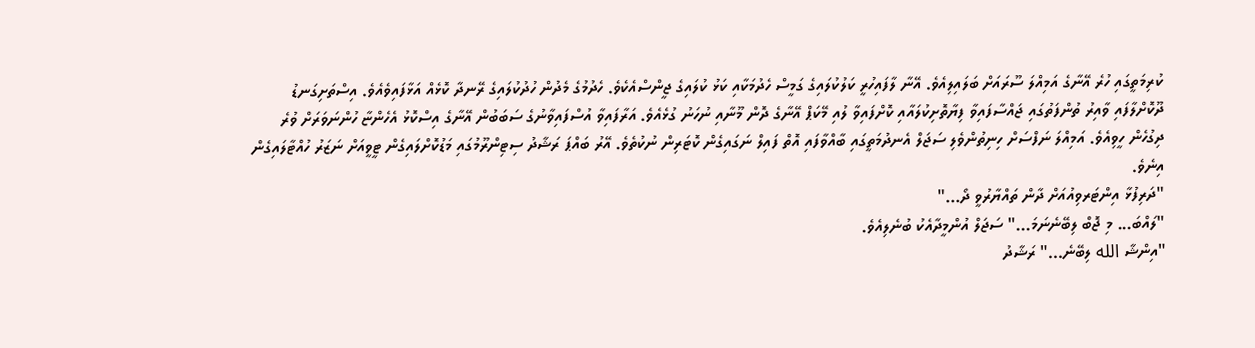ކުރިމަތީގައި ހުރެ އޭނާގެ އަމިއްލަ ސޫރައަށް ބަލައިލިއެވެ. އޭނާ ލާފައިހުރީ ކަލުކުލައިގެ ގަމީސް ހެދުމަކާއި ކަޅު ކުލައިގެ ޖީންސްއެކެވެ. ހެދުމުގެ މެދުން ހުދުކުލައިގެ ރޭނދާ ކޮޅެއް އަޅާފައިވެއެވެ. އިސްތަށިގަނޑު ދޫކޮށްލާފައި ވާއިރު ތުންފަތުގައި ޖައްސާފައިވާ ފިޔާތޮށިކުލައާއި ކޮށްފައިވާ ލުއި މޭކަޕް އޭނާގެ ދޮން މޫނާއި ނުހަނު ގުޅެއެވެ. އަރާފައިވާ އުސްފައިވާނުގެ ސަބަބުން އޭނާގެ އިސްކޮޅު އެހެންޏާ ހުންނަވަރަށް ވުރެ ދިގުހެން ހީވިއެވެ. އަމިއްލަ ނަފްސަށް ހިނިތުންވެލި ސަޖަލް އެނދުމަތީގައި ބާއްވާފައި އޮތް ފައިލް ނަގައިގެން ކޮޓަރިން ނުކުތެވެ. އޭރު ބައްޕަ ރަޝާދު ސިޓިންރޫމުގައި މަޑުކޮށްލައިގެން ޓީވީއަށް ނަޒަރު ހުއްޓާލައިގެން އިނެވެ.
"ދަރިފުޅާ އިންޓަރވިއުއަށް ދާން ތައްޔާރުވީ ދޯ..."
"ލައްބަ... މި ޖޮބް ލިބޭނެނަމަ..." ސަޖަލް އުންމީދާއެކު ބުނެލިއެވެ.
"އިންޝާ الله ލިބޭނެ..." ރަޝާދު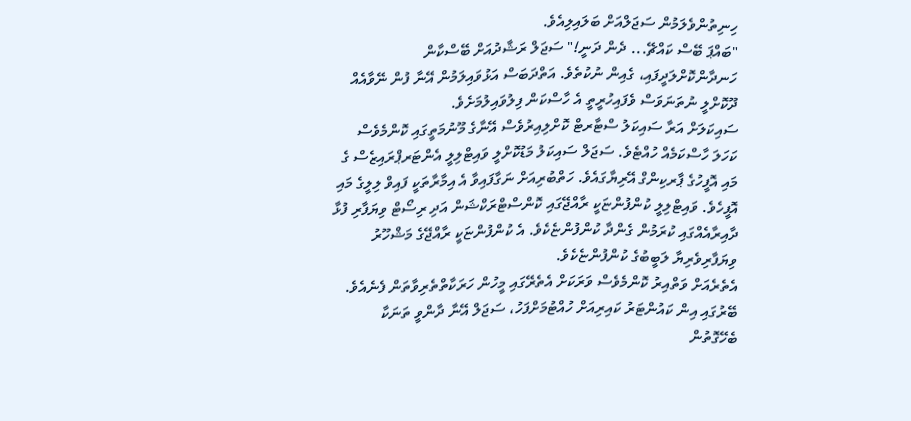ހިނިތުންވެލަމުން ސަޖަލްއަށް ބަލައިލިއެވެ.
"ބައްޕަ ބޭސް ކައްޗޭ... ދެން ދަނީ!" ސަޖަލް ރަޝާދުއަށް ބޭސްކާން ހަނދާންކޮށްލަދީފައި، ގެއިން ނުކުތެވެ. އަތްދަބަސް އަޅުވައިލަމުން އޭނާ ފުން ނޭވާއެއް ދޫކޮށްލީ ނުތަނަވަސް ވެފައިހުރީތީ އެ ހާސްކަން ފިލުވައިލުމަށެވެ.
ސައިކަލަށް އަރާ ސައިކަލު ސްޓާރޓް ކޮށްލިއިރުވެސް އޭނާގެ މޫނުމަތީގައި ކޮންމެވެސް ކަހަލަ ހާސްކަމެއް ހުއްޓެވެ. ސަޖަލް ސައިކަލު މަޑުކޮށްލީ ވައިޓްލިލީ އެންޓަރޕްރައިޒެސް ގެ މައި އޮފީހުގެ ޕާރކިންގް އޭރިޔާގައެވެ. ހަތްބުރިއަށް ނަގާފައިވާ އެ އިމާރާތަކީ ފައިވް ލިލީގެ މައި އޮފީހެވެ. ވައިޓްލިލީ ކުންފުންޏަކީ ރާއްޖޭގައި ކޮންސްޓްރަކްޝަން އަދި ރިސޯޓް ވިޔަފާރި ފުޅާ ދާއިރާއެއްގައި ކުރަމުން ގެންދާ ކުންފުންޏެކެވެ. އެ ކުންފުންޏަކީ ރާއްޖޭގެ މަޝްހޫރު ވިޔަފާރިވެރިޔާ ލަބީބުގެ ކުންފުންޏެކެވެ.
އެތެރެއަށް ވަތްއިރު ކޮންމެވެސް ވަރަކަށް އެތެރޭގައި މީހުން ހަރަކާތްތެރިވާތަން ފެނެއެވެ. ބޭރުގައި އިން ކައުންޓަރު ކައިރިއަށް ހުއްޓުމަށްފަހު، ސަޖަލް އޭނާ ދާންވީ ތަނަކާ ބެހޭގޮތުން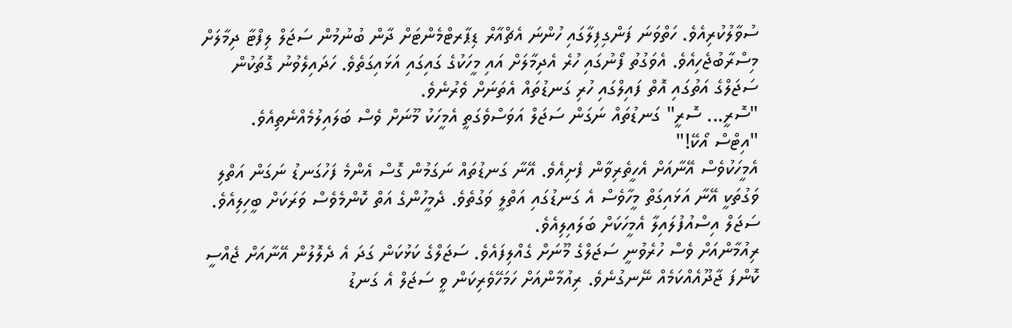ސުވާލުކުރިއެވެ. ހަތްވަނަ ފަންގިފިލާގައި ހުންނަ އެޗްއާރް ޑިޕާރޓްމެންޓަށް ދާން ބުނުމުން ސަޖަލް ލިފްޓާ ދިމާލަށް މިސްރާބުޖެހިއެވެ. އެވަގުތު ފޯނުގައި ހުރެ އެދިމާލަށް އައި މީހަކުގެ ގައިގައި އަޅައިގަތެވެ. ހަދައިލެވުނު ގޮތަކުން ސަޖަލްގެ އަތުގައި އޮތް ފައިލްގައި ހުރި ގަނޑުތައް އެތަނަށް ވެރުނެވެ.
"ސޮރީ... ސޮރީ" ގަނޑުތައް ނަގަން ސަޖަލް އަވަސްވެގަތީ އެމީހަކު މޫނަށް ވެސް ބަލައިލުމެއްނެތިއެވެ.
"އިޓްސް އޯކޭ!"
އެމީހަކުވެސް އޭނާއަށް އެހީތެރިވާން ފެށިއެވެ. އޭނާ ގަނޑުތައް ނަގަމުން ގޮސް އެންމެ ފަހުގަނޑު ނަގަން އަތްލި ވަގުތަކީ އޭނާ އަޅައިގަތް މީހާވެސް އެ ގަނޑުގައި އަތްލީ ވަގުތެވެ. ދެމީހުންގެ އަތް ކޮންމެވެސް ވަރަކަށް ބީހިލިއެވެ. ސަޖަލް އިސްއުފުލައިލާ އެމީހަކަށް ބަލައިލިއެވެ.
ރިއުމާންއަށް ވެސް ހުރެވުނީ ސަޖަލްގެ މޫނަށް ގެއްލިފައެވެ. ސަޖަލްގެ ކަޅުކަން ގަދަ އެ ދެލޮލުން އޭނާއަށް ޖެއްސީ ކޮންފަ ޖާދޫއެއްކަމެއް ނޭނގުނެވެ. ރިއުމާންއަށް ހަމަހޭވެރިކަން ވީ ސަޖަލް އެ ގަނޑު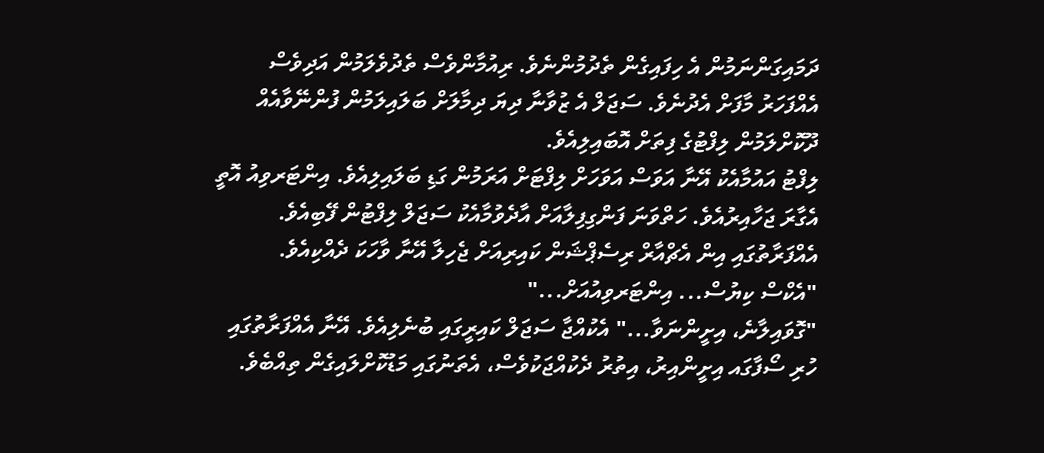ދަމައިގަންނަމުން އެ ހިފައިގެން ތެދުމުންނެވެ. ރިއުމާންވެސް ތެދުވެލަމުން އަދިވެސް އެއްފަހަރު މާފަށް އެދުނެވެ. ސަޖަލް އެ ޒުވާނާ ދިޔަ ދިމާލަށް ބަލައިލަމުން ފުންނޭވާއެއް ދޫކޮށްލަމުން ލިފްޓުގެ ފިތަށް އޮބައިލިއެވެ.
ލިފްޓު އައުމާއެކު އޭނާ އަވަސް އަވަހަށް ލިފްޓަށް އަރަމުން ގަޑި ބަލައިލިއެވެ. އިންޓަރވިއު އޮތީ އެގާރަ ޖަހާއިރުއެވެ. ހަތްވަނަ ފަންގިފިލާއަށް އާދެވުމާއެކު ސަޖަލް ލިފްޓުން ފޭބިއެވެ. އެއްފަރާތުގައި އިން އެޗްއާރް ރިސެޕްޝަން ކައިރިއަށް ޖެހިލާ އޭނާ ވާހަކަ ދެއްކިއެވެ.
"އެކްސް ކިޔުސް... އިންޓަރވިއުއަށް..."
"ގޮވައިލާނެ، އިށީންނަވާ..." އެކުއްޖާ ސަޖަލް ކައިރީގައި ބުނެލިއެވެ. އޭނާ އެއްފަރާތުގައި ހުރި ސޯފާގައ އިށީންއިރު، އިތުރު ދެކުއްޖަކުވެސް، އެތަނުގައި މަޑުކޮށްލައިގެން ތިއްބެވެ.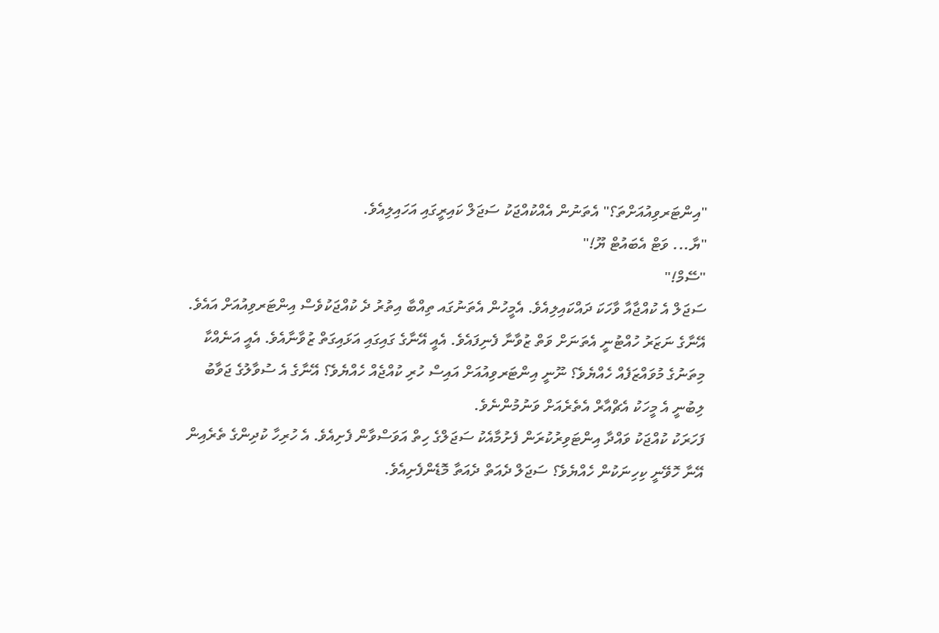"އިންޓަރވިއުއަށްތަ؟" އެތަނުން އެއްކުއްޖަކު ސަޖަލް ކައިރީގައި އަހައިލިއެވެ.
"ޔާ... ވަޓް އެބައުޓް ޔޫ!"
"ސޭމް!"
ސަޖަލް އެ ކުއްޖާއާ ވާހަކަ ދައްކައިލިއެވެ. އެމީހުން އެތަނުގައ ތިއްބާ އިތުރު ދެ ކުއްޖަކުވެސް އިންޓަރވިއުއަށް އައެވެ.
އޭނާގެ ނަޒަރު ހުއްޓުނީ އެތަނަށް ވަތް ޒުވާނާ ފެނިފައެވެ. އެއީ އޭނާގެ ގައިގައި އަޅައިގަތް ޒުވާނާއެވެ. އެއީ އަނެއްކާ މިތަނުގެ މުވައްޒަފެއް ހެއްޔެވެ؟ ނޫނީ އިންޓަރވިއުއަށް އައިސް ހުރި ކުއްޖެއް ހެއްޔެވެ؟ އޭނާގެ އެ ސުވާލުގެ ޖަވާބު ލިބުނީ އެ މީހަކު އެޗްއާރް އެތެރެއަށް ވަނުމުންނެވެ.
ފަހަރަކު ކުއްޖަކު ވައްދާ އިންޓަވިރުކުރަން ފެށުމާއެކު ސަޖަލްގެ ހިތް އަވަސްވާން ފެށިއެވެ. އެ ހުރިހާ ކުދިންގެ ތެރެއިން އޭނާ ހޮވޭނީ ކިހިނަކުން ހެއްޔެވެ؟ ސަޖަލް ދެއަތް ދެއަތާ މޮޑެންފެށިއެވެ.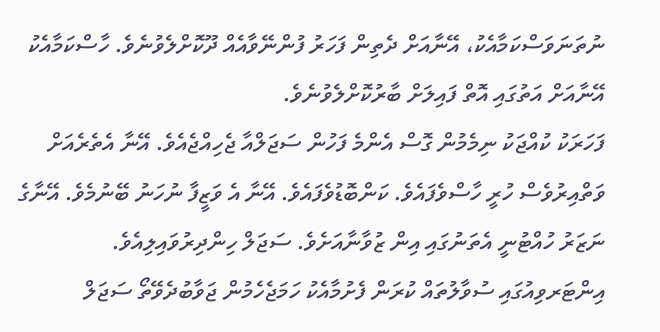ނުތަނަވަސްކަމާއެކު، އޭނާއަށް ދެތިން ފަހަރު ފުންނޭވާއެއް ދޫކޮށްލެވުނެވެ. ހާސްކަމާއެކު އޭނާއަށް އަތުގައި އޮތް ފައިލަށް ބާރުކޮށްލެވުނެވެ.
ފަހަރަކު ކުއްޖަކު ނިމެމުން ގޮސް އެންމެ ފަހުން ސަޖަލްއާ ޖެހިއްޖެއެވެ. އޭނާ އެތެރެއަށް ވަތްއިރުވެސް ހުރީ ހާސްވެފައެވެ. ކަންބޮޑުވެފައެވެ. އޭނާ އެ ވަޒީފާ ނުހަނު ބޭނުމެވެ. އޭނާގެ ނަޒަރު ހުއްޓުނީ އެތަނުގައި އިން ޒުވާނާއަށެވެ. ސަޖަލް ހިންދިރުވައިލިއެވެ. އިންޓަރވިއުގައި ސުވާލުތައް ކުރަން ފެށުމާއެކު ހަމަޖެހެމުން ޖަވާބުދެވޭތޯ ސަޖަލް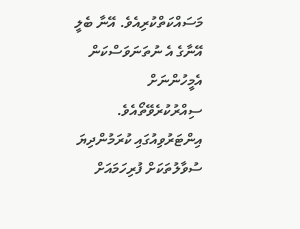މަސައްކަތްކުރިއެވެ. އޭނާ ބެލީ އޭނާގެ އެ ނުތަނަވަސްކަން އެމީހުންނަށް ސިއްރުކުރެވޭތޯއެވެ. އިންޓަރުވިއުގައި ކުރަމުންދިޔަ ސުވާލުތަކަށް ފުރިހަމައަށް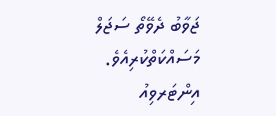ޖަވާބު ދެވޭތޯ ސަޖަލް މަސައްކަތްކުރިއެވެ.
އިންޓަރވިއު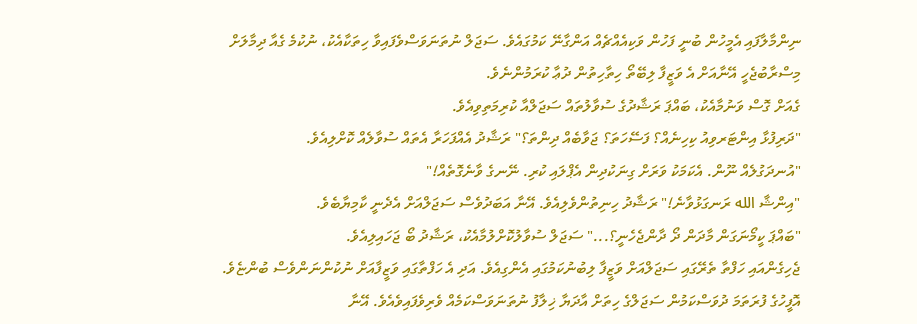ނިންމާލާފައި އެމީހުން ބުނީ ފަހުން ވަކިއެއްޗެއް އަންގާނޭ ކަމުގައެވެ. ސަޖަލް ނުތަނަވަސްވެފައިވާ ހިތަކާއެކު، ނުކުމެ ގެއާ ދިމާލަށް މިސްރާބުޖެހީ އޭނާއަށް އެ ވަޒީފާ ލިބޭތޯ ހިތާހިތުން ދުޢާ ކުރަމުންނެވެ.
ގެއަށް ގޮސް ވަނުމާއެކު، ބައްޕަ ރަޝާދުގެ ސުވާލުތައް ސަޖަލްއާ ކުރިމަތިވިއެވެ.
"ދަރިފުޅާ އިންޓަރވިއު ކިހިނެއް؟ ފަސޭހަތަ؟ ޖަވާބެއް ދިންތަ؟" ރަޝާދު އެއްފަހަރާ އެތައް ސުވާލެއް ކޮށްލިއެވެ.
"އުނދަގުލެއް ނޫން. އެކަމަކު ވަރަށް ގިނަކުދިން އެޕްލައި ކުރި. ނޭނގެ ވާނެގޮތެއް!"
"އިންޝާ الله ރަނގަޅުވާނެ!" ރަޝާދު ހިނިތުންވެލިއެވެ. އޭނާ އަބަދުވެސް ސަޖަލްއަށް އެދެނީ ކާމިޔާބެވެ.
"ބައްޕަ ކީމޯނަގަން މާދަން ދޯ ދާންޖެހެނީ؟..." ސަޖަލް ސުވާލުކޮށްލުމާއެކު، ރަޝާދު ބޯ ޖަހައިލިއެވެ.
ޖެހިގެންއައި ހަފްތާ ތެރޭގައި ސަޖަލްއަށް ވަޒީފާ ލިބުނުކަމުގައި އެންގިއެވެ. އަދި އެ ހަފްތާގައި ވަޒީފާއަށް ނުކުންނަންވެސް ބުންޏެވެ.
އޮފީހުގެ ފުރަތަމަ ދުވަސްކަމުން ސަޖަލްގެ ހިތަށް އާދަޔާ ޚިލާފު ނުތަނަވަސްކަމެއް ވެރިވެފައިވެއެވެ. އޭނާ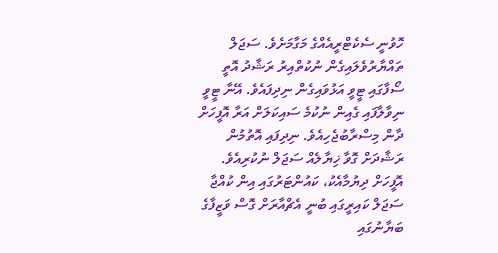ހޮވުނީ ސެކެޓްރީއެއްގެ މަގާމަށެވެ. ސަޖަލް ތައްޔާރުވެލައިގެން ނުކުތްއިރު ރަޝާދު އޮތީ ސޯފާގައި ޓީވީ އަޅުވައިގެން ނިދިފައެވެ. އޭނާ ޓީވީ ނިވާލާފައި ގެއިން ނުކުމެ ސައިކަލަށް އަރާ އޮފީހަށް ދާން މިސްރާބުޖެހިއެވެ. ނިދިފައި އޮތުމުން ރަޝާދަށް ގޮވާ ޚިޔާލެއް ސަޖަލް ނުކުރިއެވެ.
އޮފީހަށް ދިޔުމާއެކު، ކައުންޓަރުގައި އިން ކުއްޖާ ސަޖަލް ކައިރީގައި ބުނީ އެޗްއާރަށް ގޮސް ވަޒީފާގެ ބަޔާނުގައި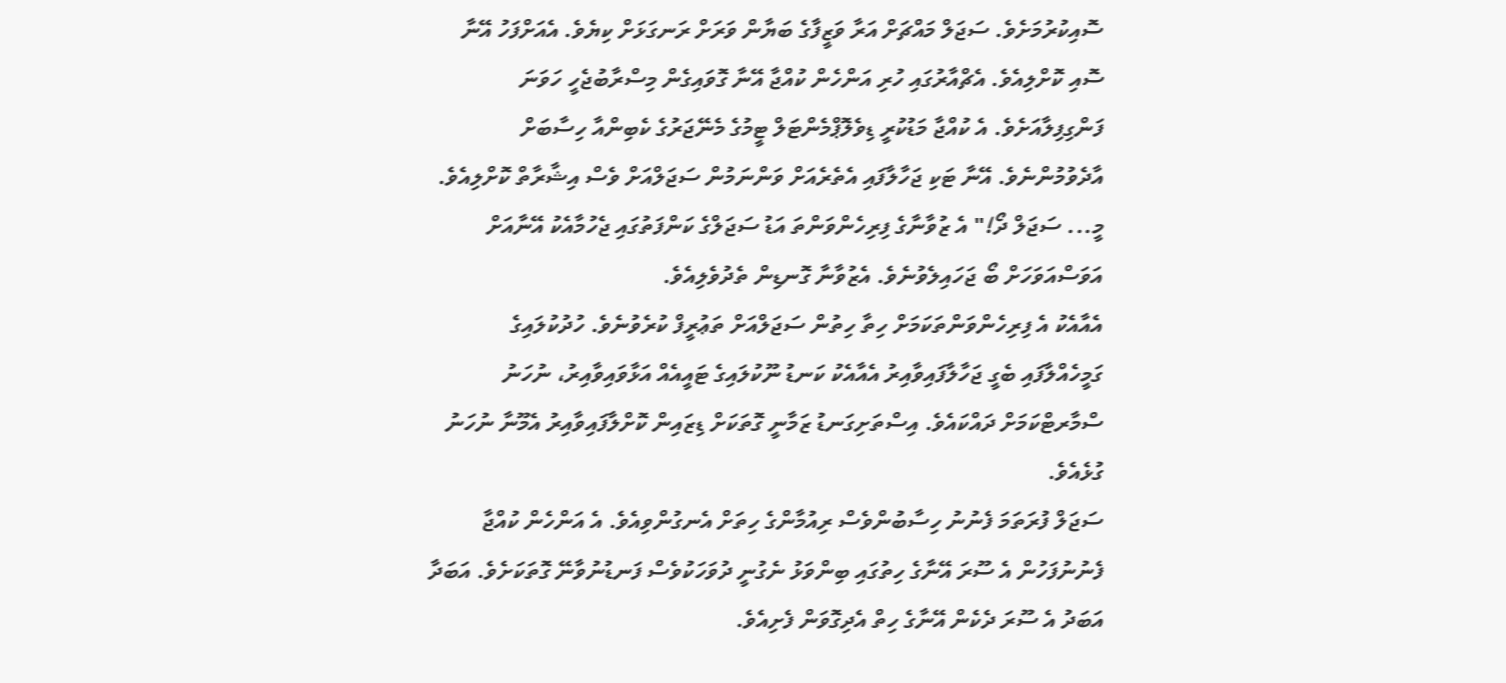ސޮއިކުރުމަށެވެ. ސަޖަލް މައްޗަށް އަރާ ވަޒީފާގެ ބަޔާން ވަރަށް ރަނގަޅަށް ކިޔެވެ. އެއަށްފަހު އޭނާ ސޮއި ކޮށްލިއެވެ. އެޗްއާރުގައި ހުރި އަންހެން ކުއްޖާ އޭނާ ގޮވައިގެން މިސްރާބުޖެހީ ހަވަނަ ފަންގިފިލާއަށެވެ. އެ ކުއްޖާ މަޑުކުރީ ޑިވެލޮޕްމެންޓަލް ޓީމުގެ މެނޭޖަރުގެ ކެބިންއާ ހިސާބަށް އާދެވުމުންނެވެ. އޭނާ ޓަކި ޖަހާލާފައި އެތެރެއަށް ވަންނަމުން ސަޖަލްއަށް ވެސް އިޝާރާތް ކޮށްލިއެވެ.
މީ... ސަޖަލް ދޯ!" އެ ޒުވާނާގެ ފިރިހެންވަންތަ އަޑު ސަޖަލްގެ ކަންފަތުގައި ޖެހުމާއެކު އޭނާއަށް އަވަސްއަވަހަށް ބޯ ޖަހައިލެވުނެވެ. އެޒުވާނާ ގޮނޑިން ތެދުވެލިއެވެ.
އެއާއެކު އެ ފިރިހެންވަންތަކަމަށް ހިތާ ހިތުން ސަޖަލްއަށް ތަޢުރީފް ކުރެވުނެވެ. ހުދުކުލައިގެ ގަމީހެއްލާފައި ބެގީ ޖަހާލާފައިވާއިރު އެއާއެކު ކަނޑު ނޫކުލައިގެ ޓައީއެއް އަޅާވައިވާއިރު، ނުހަނު ސްމާރޓްކަމަށް ދައްކައެވެ. އިސްތަށިގަނޑު ޒަމާނީ ގޮތަކަށް ޑިޒައިން ކޮށްލާފައިވާއިރު އެމޫނާ ނުހަނު ގުޅެއެވެ.
ސަޖަލް ފުރަތަމަ ފެނުނު ހިސާބުންވެސް ރިއުމާންގެ ހިތަށް އެނގުންވިއެވެ. އެ އަންހެން ކުއްޖާ ފެނުނުފަހުން އެ ސޫރަ އޭނާގެ ހިތުގައި ބިންވަޅު ނެގުނީ ދުވަހަކުވެސް ފަނޑުނުވާނޭ ގޮތަކަށެވެ. އަބަދާ އަބަދު އެ ސޫރަ ދެކެން އޭނާގެ ހިތް އެދިގޮވަން ފެށިއެވެ.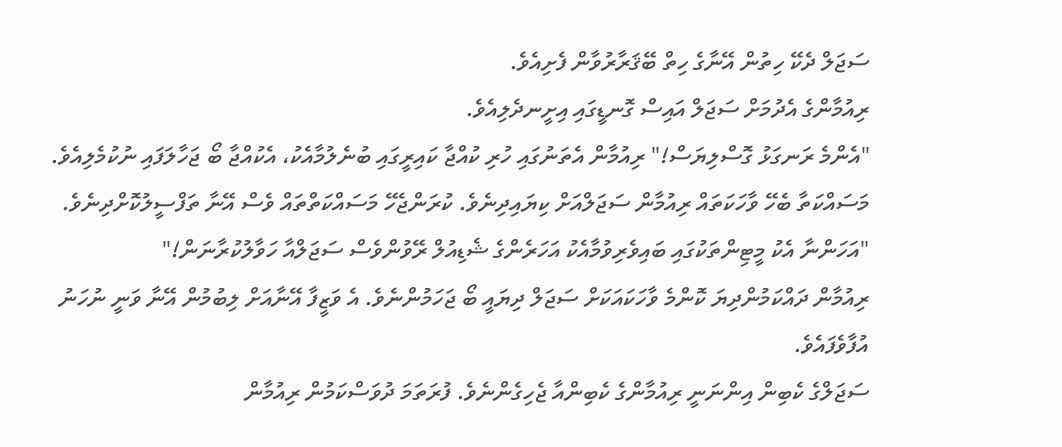ސަޖަލް ދެކޭ ހިތުން އޭނާގެ ހިތް ބޭޤަރާރުވާން ފެށިއެވެ.
ރިއުމާންގެ އެދުމަށް ސަޖަލް އައިސް ގޮނޑީގައި އިށީނދެލިއެވެ.
"އެންމެ ރަނގަޅު ގޮސްލިޔަސް!" ރިއުމާން އެތަނުގައި ހުރި ކުއްޖާ ކައިރީގައި ބުނެލުމާއެކު، އެކުއްޖާ ބޯ ޖަހާލަފައި ނުކުމެލިއެވެ.
މަސައްކަތާ ބެހޭ ވާހަކަތައް ރިއުމާން ސަޖަލްއަށް ކިޔައިދިނެވެ. ކުރަންޖެހޭ މަސައްކަތްތައް ވެސް އޭނާ ތަފްސީލުކޮށްދިނެވެ.
"އަހަންނާ އެކު މީޓިންތަކުގައި ބައިވެރިވުމާއެކު އަހަރެންގެ ޝެޑިއުލް ރޭވުންވެސް ސަޖަލްއާ ހަވާލުކުރާނަން!"
ރިއުމާން ދައްކަމުންދިޔަ ކޮންމެ ވާހަކައަކަށް ސަޖަލް ދިޔައީ ބޯ ޖަހަމުންނެވެ. އެ ވަޒީފާ އޭނާއަށް ލިބުމުން އޭނާ ވަނީ ނުހަނު އުފާވެފައެވެ.
ސަޖަލްގެ ކެބިން އިންނަނީ ރިއުމާންގެ ކެބިންއާ ޖެހިގެންނެވެ. ފުރަތަމަ ދުވަސްކަމުން ރިއުމާން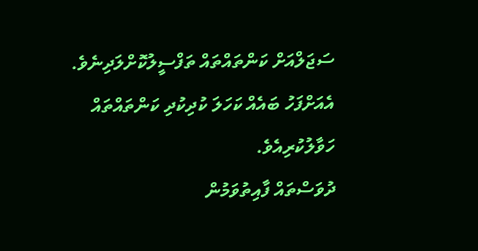ސަޖަލްއަށް ކަންތައްތައް ތަފްސީލުކޮށްލަދިނެވެ. އެއަށްފަހު ބައެއް ކަހަލަ ކުދިކުދި ކަންތައްތައް ހަވާލުކުރިއެވެ.
ދުވަސްތައް ފާއިތުވަމުން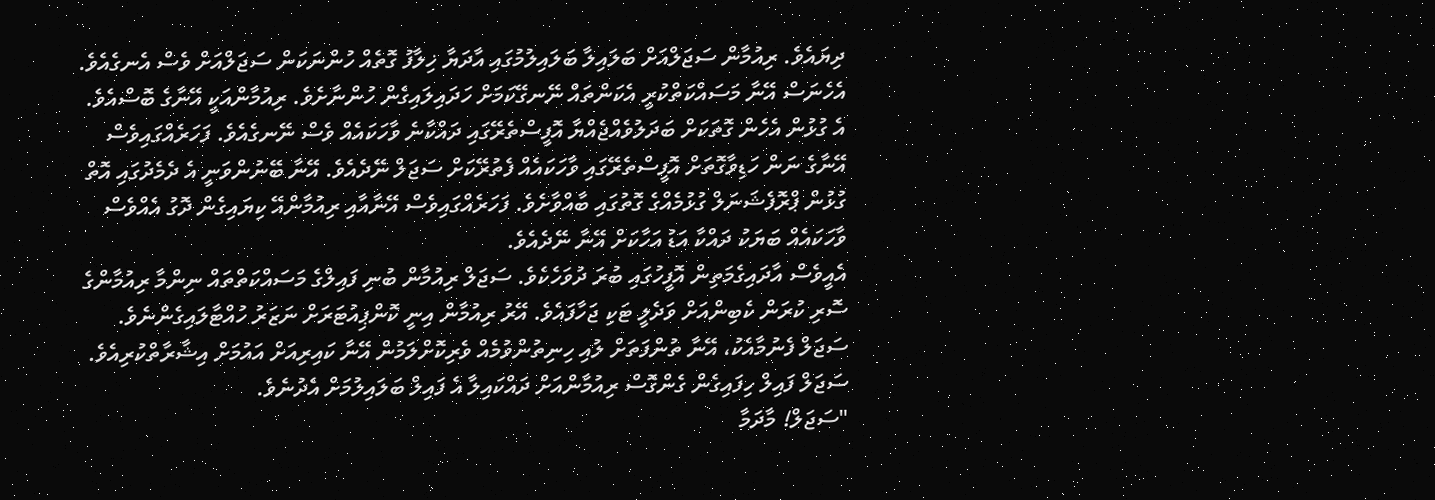ދިޔައެވެ. ރިއުމާން ސަޖަލްއަށް ބަލައިލާ ބަލައިލުމުގައި އާދަޔާ ޚިލާފު ގޮތެއް ހުންނަކަން ސަޖަލްއަށް ވެސް އެނގެއެވެ. އެހެނަސް އޭނާ މަސައްކަތްކުރީ އެކަންތައް ނޭނގޭކަމަށް ހަދައިލައިގެން ހުންނާށެވެ. ރިއުމާންއަކީ އޭނާގެ ބޮސްއެވެ. އެ ގުޅުން އެހެން ގޮތަކަށް ބަދަލުވެއްޖެއްޔާ އޮފީސްތެރޭގައި ދައްކާނެ ވާހަކައެއް ވެސް ނޭނގެއެވެ. ފަހަރެއްގައިވެސް އޭނާގެ ނަން ހަޑިވާގޮތަށް އޮފީސްތެރޭގައި ވާހަކައެއް ފެތުރޭކަށް ސަޖަލް ނޭދެއެވެ. އޭނާ ބޭނުންވަނީ އެ ދެމެދުގައި އޮތް ގުޅުން ޕްރޮފެޝަނަލް ގުޅުމެއްގެ ގޮތުގައި ބާއްވާށެވެ. ފަހަރެއްގައިވެސް އޭނާއާއި ރިއުމާންއޭ ކިޔައިގެން ދޮގު އެއްވެސް ވާހަކައެއް ބަޔަކު ދައްކާ އަޑު އަހާކަށް އޭނާ ނޭދެއެވެ.
އެއީވެސް އާދައިގެމަތިން އޮފީހުގައި ބުރަ ދުވަހެކެވެ. ސަޖަލް ރިއުމާން ބުނި ފައިލްގެ މަސައްކަތްތައް ނިންމާ ރިއުމާންގެ ސޮރި ކުރަން ކެބިންއަށް ވަދެލީ ޓަކި ޖަހާފައެވެ. އޭރު ރިއުމާން އިނީ ކޮންޕިއުޓަރަށް ނަޒަރު ހުއްޓާލައިގެންނެވެ. ސަޖަލް ފެނުމާއެކު، އޭނާ ތުންފަތަށް ލުއި ހިނިތުންވުމެއް ވެރިކޮށްލަމުން އޭނާ ކައިރިއަށް އައުމަށް އިޝާރާތްކުރިއެވެ. ސަޖަލް ފައިލް ހިފައިގެން ގެންގޮސް ރިއުމާންއަށް ދައްކައިލާ އެ ފައިލް ބަލައިލުމަށް އެދުނެވެ.
"ސަޖަލް! މާދަމާ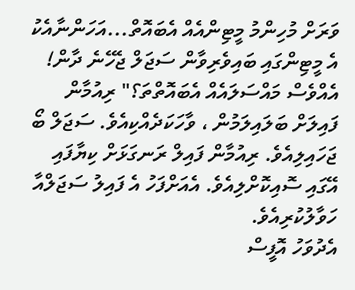ވަރަށް މުހިންމު މީޓިންއެއް އެބައޮތް...އަހަންނާއެކު އެ މީޓިންގައި ބައިވެރިވާން ސަޖަލް ޖެހޭނެ ދާން! އެއްވެސް މައްސަލައެއް އެބައޮތްތަ؟" ރިއުމާން ފައިލަށް ބަލައިލަމުން ، ވާހަކަދެއްކިއެވެ. ސަޖަލް ބޯ ޖަހައިލިއެވެ. ރިއުމާން ފައިލް ރަނގަޅަށް ކިޔާފައި އޭގައި ސޮއިކޮށްލިއެވެ. އެއަށްފަހު އެ ފައިލު ސަޖަލްއާ ހަވާލުކުރިއެވެ.
އެދުވަހު އޮފީސް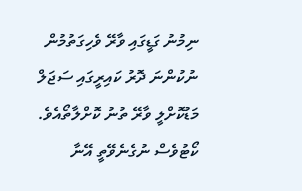ނިމުނު ގަޑީގައި ވާރޭ ވެހިގަތުމުން ނުކުންނަ ދޮރު ކައިރީގައި ސަޖަލް މަޑުކޮށްލީ ވާރޭ ތުނު ކޮށްލާތޯއެވެ. ކޯޓުވެސް ނުގެނެވޭތީ އޭނާ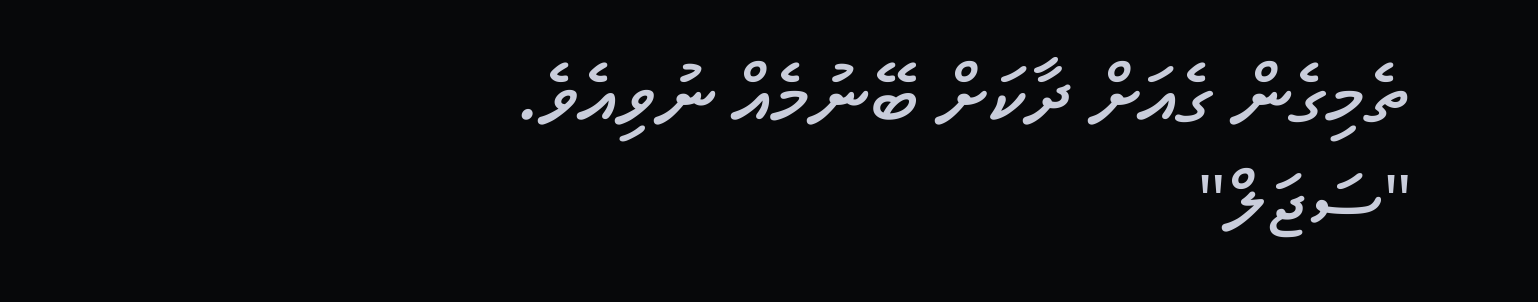ތެމިގެން ގެއަށް ދާކަށް ބޭނުމެއް ނުވިއެވެ.
"ސަޖަލް"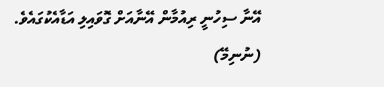އޭނާ ސިހުނީ ރިއުމާން އޭނާއަށް ގޮވައިލި އަޑާއެކުގައެވެ.
(ނުނިމޭ)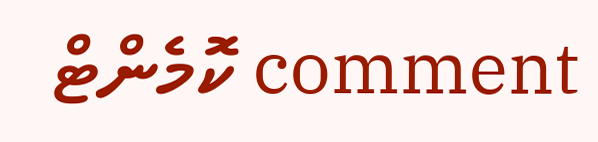comment ކޮމެންޓް